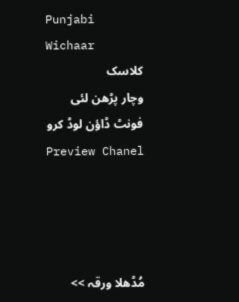Punjabi Wichaar
کلاسک
وچار پڑھن لئی فونٹ ڈاؤن لوڈ کرو Preview Chanel




مُڈھلا ورقہ >>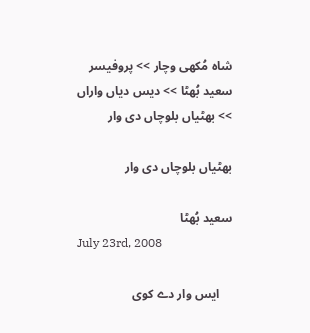شاہ مُکھی وچار >> پروفیسر سعید بُھٹا >> دیس دیاں واراں >> بھٹیاں بلوچاں دی وار

بھٹیاں بلوچاں دی وار

سعید بُھٹا
July 23rd, 2008

    ایس وار دے کوی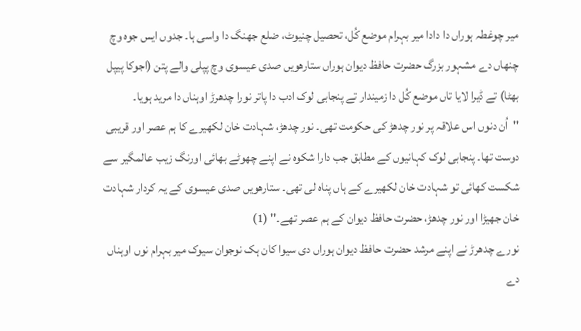میر چوغطہ ہوراں دا دادا میر بہرام موضع کُل، تحصیل چنیوٹ، ضلع جھنگ دا واسی ہا۔ جدوں ایس جوہ وچ چنھاں دے مشہور بزرگ حضرت حافظ دیوان ہوراں ستارھویں صدی عیسوی وچ پپلی والے پتن (اجوکا پیپل بھٹا) تے ڈیرا لایا تاں موضع کُل دا زمیندار تے پنجابی لوک ادب دا پاتر نورا چدھرڑ اوہناں دا مرید ہویا۔
''اُن دنوں اس علاقہ پر نور چدھڑ کی حکومت تھی۔ نور چدھڑ، شہادت خان لکھیرے کا ہم عصر اور قریبی دوست تھا۔ پنجابی لوک کہانیوں کے مطابق جب دارا شکوہ نے اپنے چھوٹے بھائی اورنگ زیب عالمگیر سے شکست کھائی تو شہادت خان لکھیرے کے ہاں پناہ لی تھی۔ ستارھویں صدی عیسوی کے یہ کردار شہادت خان جھیڑا اور نور چدھڑ، حضرت حافظ دیوان کے ہم عصر تھے۔'' (1)
نورے چدھرڑ نے اپنے مرشد حضرت حافظ دیوان ہوراں دی سیوا کان ہک نوجوان سیوک میر بہرام نوں اوہناں دے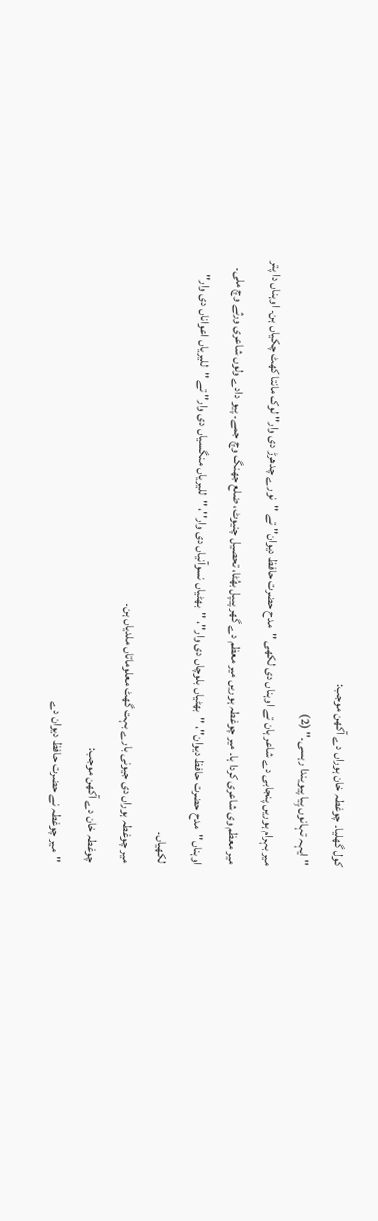کول گھلیا۔ چوغطہ خان ہوراں دے آکھن موجب:
''ایہہ تہانوں پِیا پیویندا رہسی۔'' (2)
میر بہرام ہوریں پنجابی دے شاعر ہان تے اوہناں دی لکھی ''مدح حضرت حافظ دیوان'' تے ''نورے چدھرڑ دی وار'' لوک مانتا کھٹ چکیاں ہن۔ اوہناں دا پتر میر معظم وی شاعری کردا ہا۔ میر چوغطہ ہوریں میر معظم دے گھر پیپل بھُٹا، تحصیل چنیوٹ، ضلع جھنگ وچ جمے۔ پیو دادے ولوں شاعری ورثے وچ ملی۔ اوہناں''مدح حضرت حافظ دیوان''، ''بھٹیاں بلوچاں دی وار''، ''بھٹیاں نسوآنیاں دی وار''، ''للیریاں منگسیاں دی وار'' تے ''للیریاں اعواناں دی وار'' لکھیاں۔
میر چوغطہ ہوراں دی جیونی بارے بہت گھٹ معلوماتاں ملدیاں ہن۔
چوغطہ خان دے آکھن موجب:
''میر چوغطہ نے حضرت حافظ دیوان دے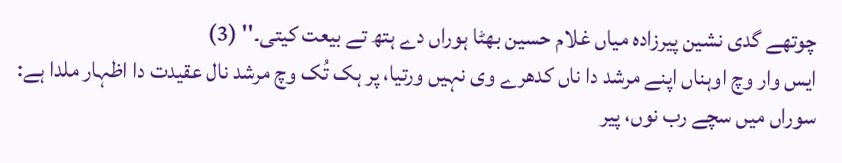چوتھے گدی نشین پیرزادہ میاں غلام حسین بھٹا ہوراں دے ہتھ تے بیعت کیتی۔'' (3)
ایس وار وچ اوہناں اپنے مرشد دا ناں کدھرے وی نہیں ورتیا، پر ہک تُک وچ مرشد نال عقیدت دا اظہار ملدا ہے:
سوراں میں سچے رب نوں، پیر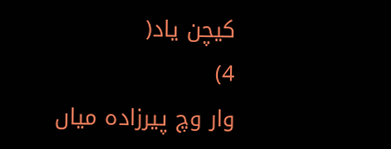کیچن یاد(
4)
وار وچ پیرزادہ میاں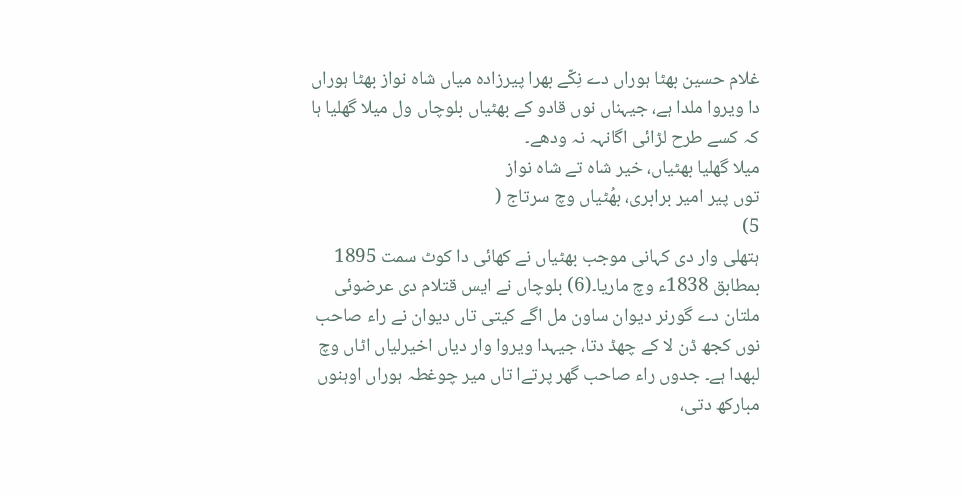غلام حسین بھٹا ہوراں دے نِکّے بھرا پیرزادہ میاں شاہ نواز بھٹا ہوراں دا ویروا ملدا ہے، جیہناں نوں قادو کے بھٹیاں بلوچاں ول میلا گھلیا ہا کہ کسے طرح لڑائی اگانہہ نہ ودھے۔
میلا گھلیا بھٹیاں، خیر شاہ تے شاہ نواز
توں پیر امیر برابری، بھُٹیاں وچ سرتاج (
5)
ہتھلی وار دی کہانی موجب بھٹیاں نے کھائی دا کوٹ سمت 1895 بمطابق 1838ء وچ ماریا۔(6) بلوچاں نے ایس قتلام دی عرضوئی ملتان دے گورنر دیوان ساون مل اگے کیتی تاں دیوان نے راء صاحب نوں کجھ ڈن لا کے چھڈ دتا، جیہدا ویروا وار دیاں اخیرلیاں اٹاں وچ لبھدا ہے۔ جدوں راء صاحب گھر پرتےا تاں میر چوغطہ ہوراں اوہنوں مبارکھ دتی،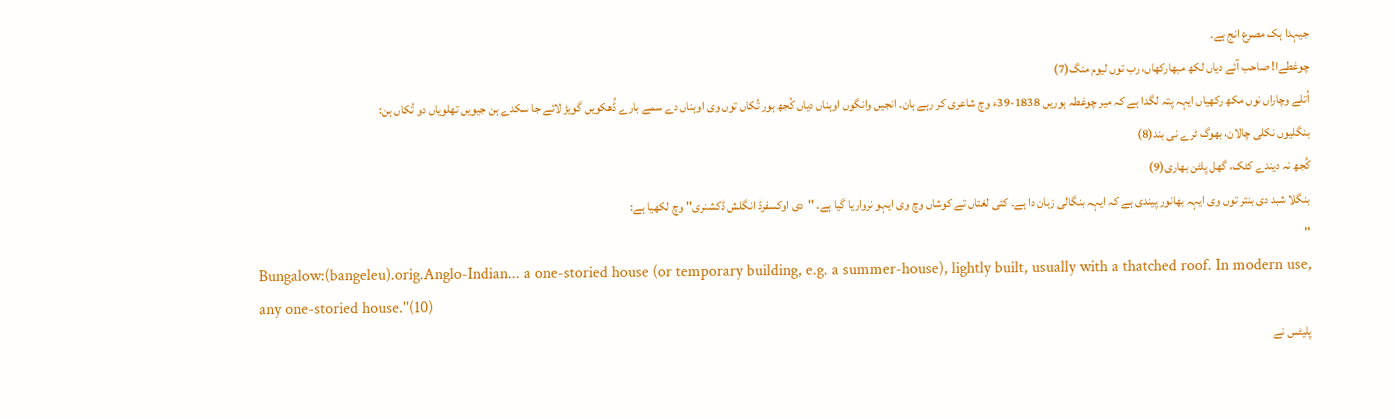جیہدا ہک مصرع انج ہے۔
چوغطےا! صاحب آئے دیاں لکھ مبھارکھاں، رب توں لیوم منگ(7)
اُتلے وچاراں نوں مکھ رکھیاں ایہہ پتہ لگدا ہے کہ میر چوغطہ ہوریں 1838-39ء وچ شاعری کر رہے ہان۔ انجیں وانگوں اوہناں دیاں کُجھ ہور تُکاں توں وی اوہناں دے سمے بارے ڈُھکویں گویڑ لائے جا سکدے ہن جیویں تھلویاں دو تُکاں ہن:
بنگلیوں نکلی چالان، بھوگ ٹرے نی بند(8)
کُجھ نہ دیندے کٹک، گھل پلٹن بھاری(9)
بنگلا شبد دی بنتر توں وی ایہہ بھانور پیندی ہے کہ ایہہ بنگالی زبان دا ہے۔ کئی لغتاں تے کوشاں وچ وی ایہو نرواریا گیا ہے۔ ''دی اوکسفرڈ انگلش ڈکشنری'' وچ لکھیا ہے:
''
Bungalow:(bangeleu).orig.Anglo-Indian... a one-storied house (or temporary building, e.g. a summer-house), lightly built, usually with a thatched roof. In modern use, any one-storied house.''(10)
پلیٹس نے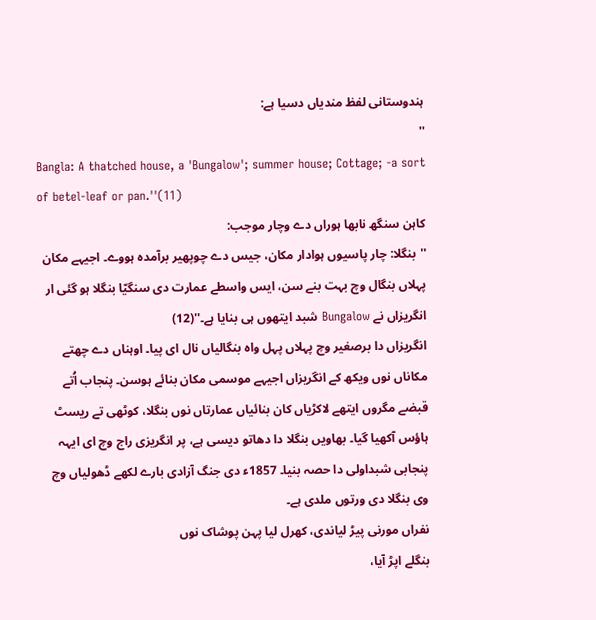ہندوستانی لفظ مندیاں دسیا ہے:
''
Bangla: A thatched house, a 'Bungalow'; summer house; Cottage; -a sort of betel-leaf or pan.''(11)
کاہن سنگھ نابھا ہوراں دے وچار موجب:
''بنگلا: چار پاسیوں ہوادار مکان، جیس دے چوپھیر برآمدہ ہووے۔ اجیہے مکان پہلاں بنگال وچ بہت بنے سن، ایس واسطے عمارت دی سنگیّا بنگلا ہو گئی ار انگریزاں نے Bungalow شبد ایتھوں ہی بنایا ہے۔''(12)
انگریزاں دا برصغیر وچ پہلاں پہل واہ بنگالیاں نال ای پیا۔ اوہناں دے چھتے مکاناں نوں ویکھ کے انگریزاں اجیہے موسمی مکان بنائے ہوسن۔ پنجاب اُتے قبضے مگروں ایتھے لاکڑیاں کان بنائیاں عمارتاں نوں بنگلا، کوٹھی تے ریسٹ ہاؤس آکھیا گیا۔ بھاویں بنگلا دا دھاتو دیسی ہے، پر انگریزی راج وچ ای ایہہ پنجابی شبداولی دا حصہ بنیا۔ 1857ء دی جنگ آزادی بارے لکھے ڈھولیاں وچ وی بنگلا دی ورتوں ملدی ہے۔
نفراں مورنی پیڑ لیاندی، کھرل لیا پہن پوشاک نوں
بنگلے اپڑ آیا،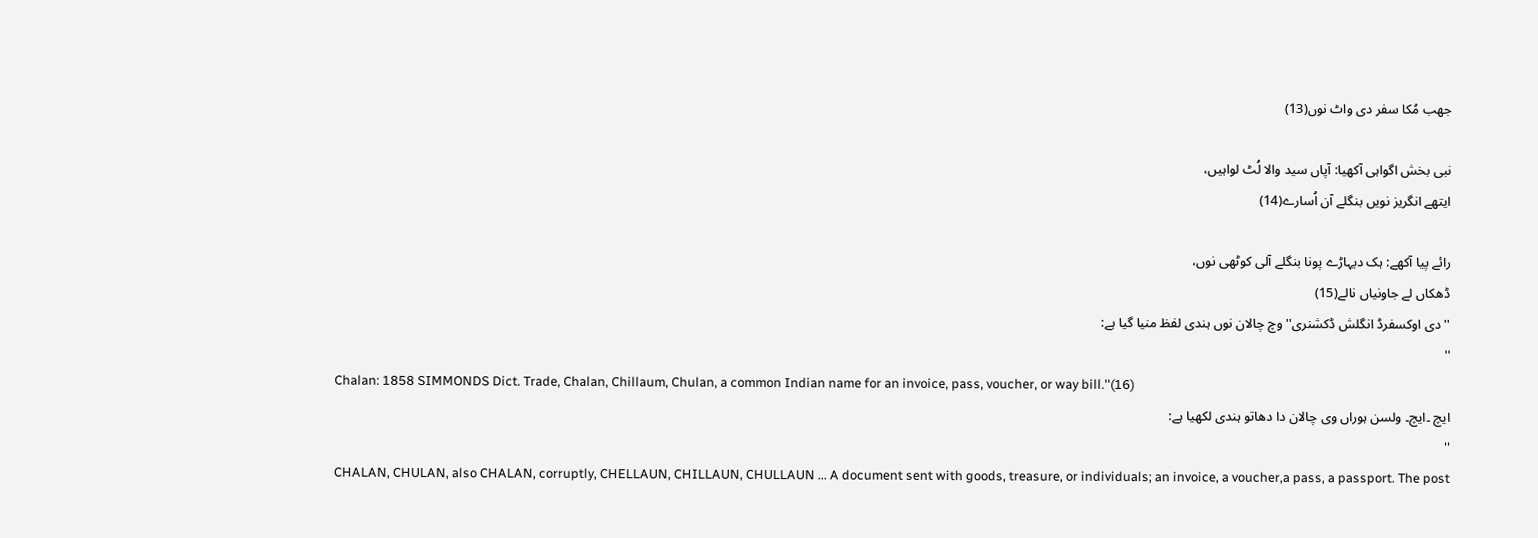جھب مُکا سفر دی واٹ نوں(13)

نبی بخش اگواہی آکھیا: آپاں سید والا لُٹ لواہیں،
ایتھے انگریز نویں بنگلے آن اُسارے(14)

رائے پیا آکھے: ہک دیہاڑے پونا بنگلے آلی کوٹھی نوں،
ڈھکاں لے جاونیاں نالے(15)
''دی اوکسفرڈ انگلش ڈکشنری'' وچ چالان نوں ہندی لفظ منیا گیا ہے:
''
Chalan: 1858 SIMMONDS Dict. Trade, Chalan, Chillaum, Chulan, a common Indian name for an invoice, pass, voucher, or way bill.''(16)
ایچ ۔ایچ۔ ولسن ہوراں وی چالان دا دھاتو ہندی لکھیا ہے:
''
CHALAN, CHULAN, also CHALAN, corruptly, CHELLAUN, CHILLAUN, CHULLAUN ... A document sent with goods, treasure, or individuals; an invoice, a voucher,a pass, a passport. The post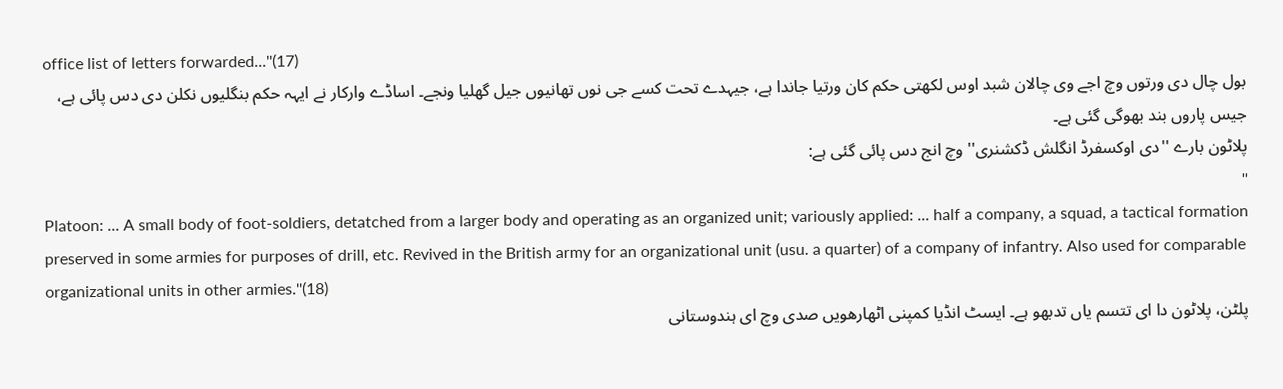office list of letters forwarded...''(17)
بول چال دی ورتوں وچ اجے وی چالان شبد اوس لکھتی حکم کان ورتیا جاندا ہے، جیہدے تحت کسے جی نوں تھانیوں جیل گھلیا ونجے۔ اساڈے وارکار نے ایہہ حکم بنگلیوں نکلن دی دس پائی ہے، جیس پاروں بند بھوگی گئی ہے۔
پلاٹون بارے ''دی اوکسفرڈ انگلش ڈکشنری'' وچ انج دس پائی گئی ہے:
''
Platoon: ... A small body of foot-soldiers, detatched from a larger body and operating as an organized unit; variously applied: ... half a company, a squad, a tactical formation preserved in some armies for purposes of drill, etc. Revived in the British army for an organizational unit (usu. a quarter) of a company of infantry. Also used for comparable organizational units in other armies.''(18)
پلٹن، پلاٹون دا ای تتسم یاں تدبھو ہے۔ ایسٹ انڈیا کمپنی اٹھارھویں صدی وچ ای ہندوستانی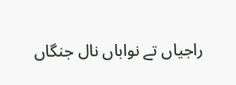راجیاں تے نواباں نال جنگاں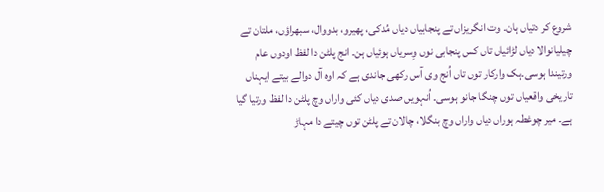شروع کر دتیاں ہان۔ وت انگریزاں تے پنجابیاں دیاں مُدکی، پھیرو، بدووال، سبھراؤں، ملتان تے چیلیانوالا دیاں لڑائیاں تاں کس پنجابی نوں وِسریاں ہوئیاں ہن۔ انج پلٹن دا لفظ اودوں عام ورتیندا ہوسی۔ہک وارکار توں تاں اُنج وی آس رکھی جاندی ہے کہ اوہ آل دوالے بیتے ایہناں تاریخی واقعیاں توں چنگا جانو ہوسی۔ اُنہویں صدی دیاں کئی واراں وچ پلٹن دا لفظ ورتیا گیا ہے۔ میر چوغطہ ہوراں دیاں واراں وچ بنگلا، چالان تے پلٹن توں چیتے دا مہاڑ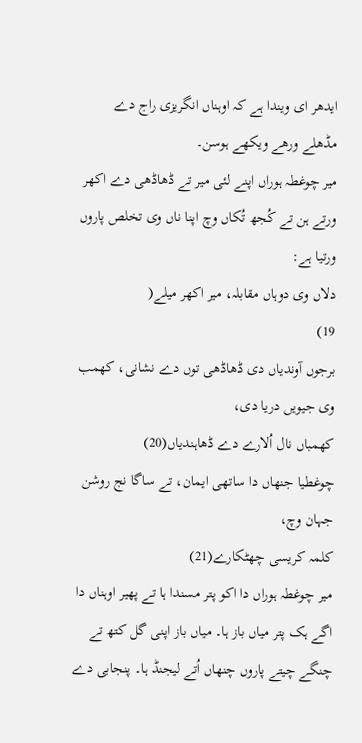ایدھر ای ویندا ہے کہ اوہناں انگریزی راج دے مڈھلے ورھے ویکھے ہوسن۔
میر چوغطہ ہوراں اپنے لئی میر تے ڈھاڈھی دے اکھر ورتے ہن تے کُجھ تُکاں وچ اپنا ناں وی تخلص پاروں ورتیا ہے:
دلاں وی دوہاں مقابلہ، میر اکھر میلے(
19)
برجوں آوندیاں دی ڈھاڈھی توں دے نشانی، کھمب وی جیویں دریا دی،
کھمباں نال اُلارے دے ڈھاہندیاں(20)
چوغطیا جنھاں دا ساتھی ایمان، تے ساگا نج روشن جہان وچ،
کلمہ کریسی چھٹکارے(21)
میر چوغطہ ہوراں دا اکو پتر مسندا ہا تے پھیر اوہناں دا اگے ہک پتر میاں باز ہا۔ میاں باز اپنی گل کتھ تے چنگے چیتے پاروں چنھاں اُتے لیجنڈ ہا۔ پنجابی دے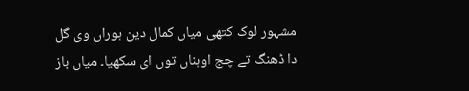مشہور لوک کتھی میاں کمال دین ہوراں وی گل دا ڈھنگ تے چج اوہناں توں ای سکھیا۔ میاں باز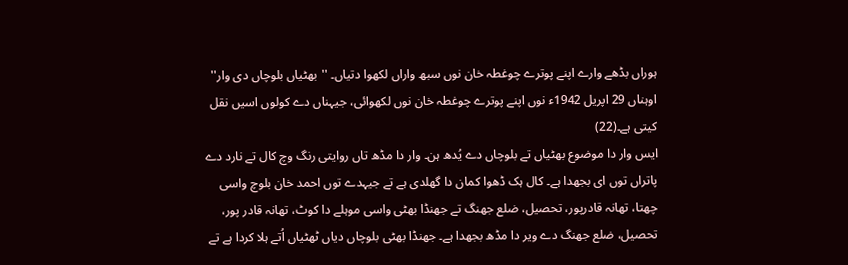ہوراں بڈھے وارے اپنے پوترے چوغطہ خان نوں سبھ واراں لکھوا دتیاں۔ ''بھٹیاں بلوچاں دی وار'' اوہناں 29 اپریل 1942ء نوں اپنے پوترے چوغطہ خان نوں لکھوائی، جیہناں دے کولوں اسیں نقل کیتی ہے۔(22)
ایس وار دا موضوع بھٹیاں تے بلوچاں دے یُدھ ہن۔ وار دا مڈھ تاں روایتی رنگ وچ کال تے نارد دے پاتراں توں ای بجھدا ہے۔ کال ہک ڈھوا کمان دا گھلدی ہے تے جیہدے توں احمد خان بلوچ واسی چھتا، تھانہ قادرپور، تحصیل، ضلع جھنگ تے جھنڈا بھٹی واسی موہلے دا کوٹ، تھانہ قادر پور، تحصیل، ضلع جھنگ دے ویر دا مڈھ بجھدا ہے۔ جھنڈا بھٹی بلوچاں دیاں ٹھٹیاں اُتے ہلا کردا ہے تے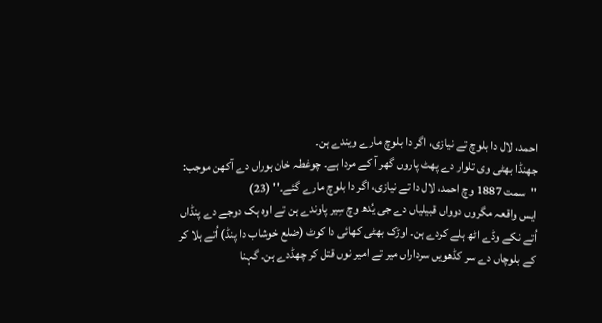احمد، لال دا بلوچ تے نیازی، اگر دا بلوچ مارے ویندے ہن۔
جھنڈا بھٹی وی تلوار دے پھٹ پاروں گھر آ کے مردا ہے۔ چوغطہ خان ہوراں دے آکھن موجب:
''سمت 1887 وچ احمد، لال دا تے نیازی، اگر دا بلوچ مارے گئے۔'' (23)
ایس واقعہ مگروں دوواں قبیلیاں دے جی یُدھ وچ سِیر پاوندے ہن تے اوہ ہک دوجے دے پنڈاں اُتے نکے وڈے اٹھ ہلے کردے ہن۔ اوڑک بھٹی کھائی دا کوٹ (ضلع خوشاب دا پنڈ) اُتے ہلا کر کے بلوچاں دے سر کڈھویں سرداراں میر تے امیر نوں قتل کر چھڈدے ہن۔ گہنا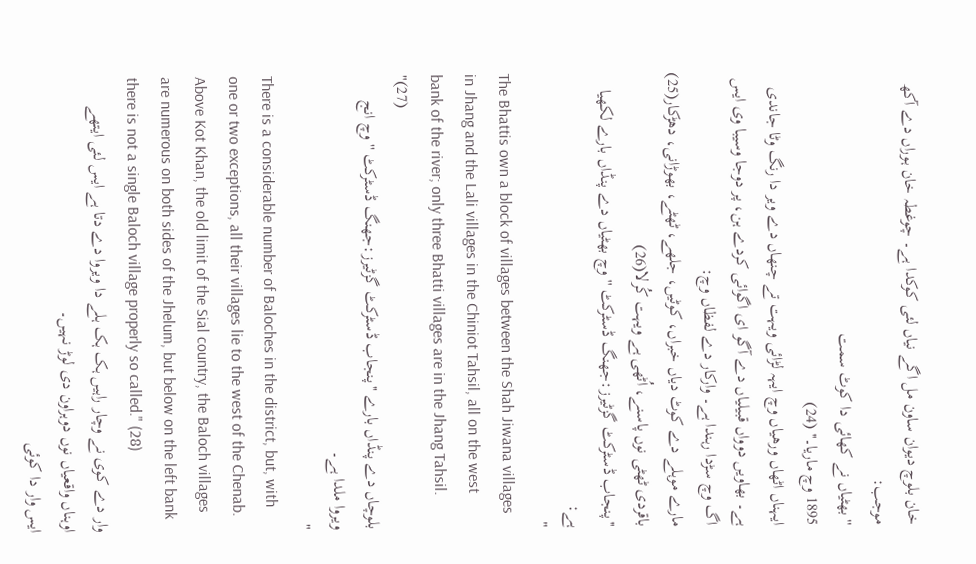خان بلوچ دیوان ساون مل اگے نیاں لئی کوکدا ہے۔ چوغطہ خان ہوراں دے آکھ موجب:
''بھٹیاں نے کھائی دا کوٹ سمت
1895 وچ ماریا۔'' (24)
ایہناں اٹھاں ورھیاں وچ ایہہ لڑائی ویہت تے چنھاں دے ویر دا رنگ وٹا جاندی ہے۔ بھاویں دوواں قبیلیاں دے آگو ای اگوائی کردے ہن، پر دوجا وسیبا وی ایس اگ وچ سڑدا رہندا ہے۔ وارکار دے لفظاں وچ:
مارے موہلے دے کوٹ دیاں خبراں، کوٹیں، جلھے، ٹھٹے، بھوڑانی، دھڑکار(25) باقردی ٹھٹی نوں پاسنے، اُٹھی ہے ویہت کُرلا(26)
''پنجاب ڈسٹرکٹ گزٹیرز:جھنگ ڈسٹرکٹ '' وچ بھٹیاں دے پنڈاں بارے لکھیا ہے:
"
The Bhattis own a block of villages between the Shah Jiwana villages in Jhang and the Lali villages in the Chiniot Tahsil, all on the west bank of the river; only three Bhatti villages are in the Jhang Tahsil. "(27)
بلوچاں دے پنڈاں بارے ''پنجاب ڈسٹرکٹ گزٹیرز:جھنگ ڈسٹرکٹ '' وچ انج ویروا ملدا ہے۔
"
There is a considerable number of Baloches in the district, but, with one or two exceptions, all their villages lie to the west of the Chenab. Above Kot Khan, the old limit of the Sial country, the Baloch villages are numerous on both sides of the Jhelum, but below on the left bank there is not a single Baloch village properly so called." (28)
وار دے کوی نے وچار راہیں ہک ہک ہلے دا ویروا دے دتا ہے ایس لئی ایتھے اوہناں واقعیاں نوں دوہراون دی لوڑ نہیں۔
ایس وار دا کوئی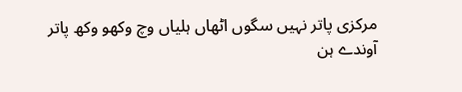مرکزی پاتر نہیں سگوں اٹھاں ہلیاں وچ وکھو وکھ پاتر آوندے ہن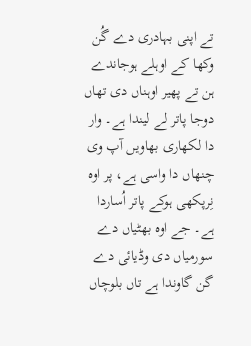تے اپنی بہادری دے گُن وکھا کے اوہلے ہوجاندے ہن تے پھیر اوہناں دی تھاں دوجا پاتر لے لیندا ہے۔ وار دا لکھاری بھاویں آپ وی چنھاں دا واسی ہے، پر اوہ نِرپکھی ہوکے پاتر اُساردا ہے۔ جے اوہ بھٹیاں دے سورمیاں دی وڈیائی دے گن گاوندا ہے تاں بلوچاں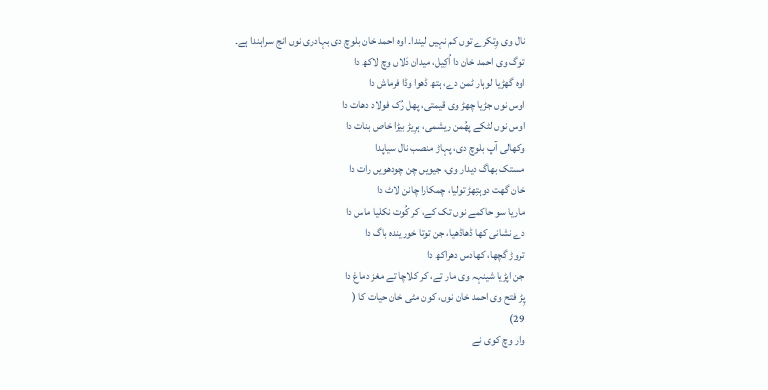نال وی وِتکرے توں کم نہیں لیندا۔ اوہ احمد خان بلوچ دی بہادری نوں انج سراہندا ہے۔
توگ وی احمد خان دا اُکِیل، میدان دَلاں وچ لاکھ دا
اوہ گھڑیا لوہار ٹمن دے، ہتھ ڈھوا وڈا فرماش دا
اوس نوں جڑیا چھڑ وی قیمتی، پھل رُک فولاد دھات دا
اوس نوں لٹکے پھُمن ریشمی، ہرِیڑ بیڑا خاص بنات دا
وکھالی آپ بلوچ دی، پہاڑ منصب نال سیاپدا
مستک بھاگ دیدار وی، جیویں چن چودھویں رات دا
خان گھت دوہتِھڑ تولیا، چمکارا چانن لاٹ دا
ماریا سو حاکمے نوں تک کے، کر کُوت نکلیا ماس دا
دے نشانی کھا ڈھاڈھیا، جن توتا خوریندہ باگ دا
تروڑ گچھا، کھادس دھراکھ دا
جن اپڑیا شینہہ وی مار تے، کر کلاچا تے مغز دماغ دا
پِڑ فتح وی احمد خان نوں، کون مٹی خان حیات کا (
29)
وار وچ کوی نے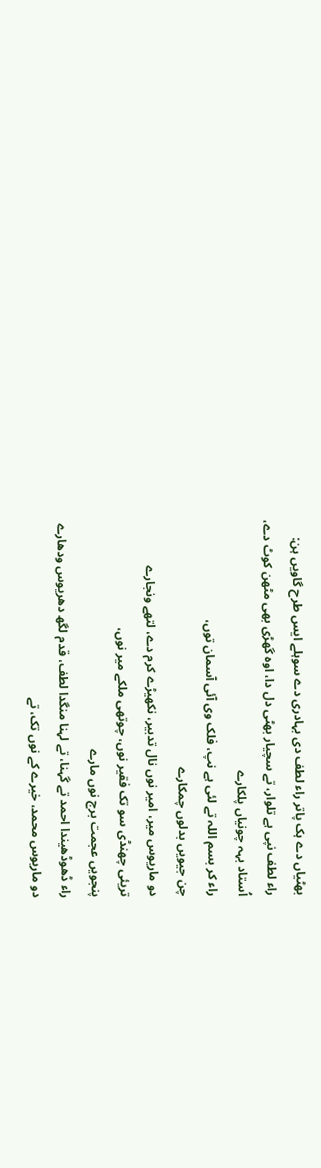بھٹیاں دے ہک پاتر راء لطف دی بہادری دے سوہلے ایس طرح گاویں ہن:
راء لطف نپی ہے تلوار، تے سچیار بھٹی دل دا، اوہ گھڑی بھی مٹھن کوٹ دے،
اُستاد بہہ چونیاں پلکارے
راء کر بسم اللہ تے لئی ہے نپ، فلک وی آئی آسمان توں،
چن جیویں بدلوں چمکارے
دو ماریوس میر، امیر نوں نال تدبیر، نکھیڑے کرم دے، لتھے ونجارے
تریئی چھنڈی سو تک فقیر نوں، چوتھی ملکے میر نوں،
پنجویں عجمت برج نوں مارے
راء ڈھوڈھیندا احمد تے گہنا، تے لہنا منگدا لطف، قدم لگھ دھریوس ودھارے
دو ماریوس محمد، خیرے کے نوں تک، تے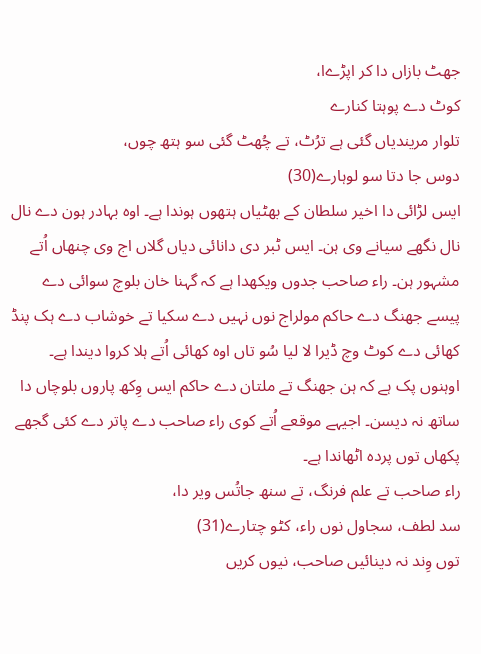جھٹ بازاں دا کر اپڑےا،
کوٹ دے پوہتا کنارے
تلوار مریندیاں گئی ہے ترُٹ، تے چُھٹ گئی سو ہتھ چوں،
دوس جا دتا سو لوہارے(30)
ایس لڑائی دا اخیر سلطان کے بھٹیاں ہتھوں ہوندا ہے۔ اوہ بہادر ہون دے نال نال نگھے سیانے وی ہن۔ ایس ٹبر دی دانائی دیاں گلاں اج وی چنھاں اُتے مشہور ہن۔ راء صاحب جدوں ویکھدا ہے کہ گہنا خان بلوچ سوائی دے پیسے جھنگ دے حاکم مولراج نوں نہیں دے سکیا تے خوشاب دے ہک پنڈ کھائی دے کوٹ وچ ڈیرا لا لیا سُو تاں اوہ کھائی اُتے ہلا کروا دیندا ہے۔ اوہنوں پک ہے کہ ہن جھنگ تے ملتان دے حاکم ایس وِکھ پاروں بلوچاں دا ساتھ نہ دیسن۔ اجیہے موقعے اُتے کوی راء صاحب دے پاتر دے کئی گجھے پکھاں توں پردہ اٹھاندا ہے۔
راء صاحب تے علم فرنگ، تے سنھ جاتُس ویر دا،
سد لطف، سجاول نوں راء، کٹو چتارے(31)
توں وِند نہ دینائیں صاحب، نیوں کریں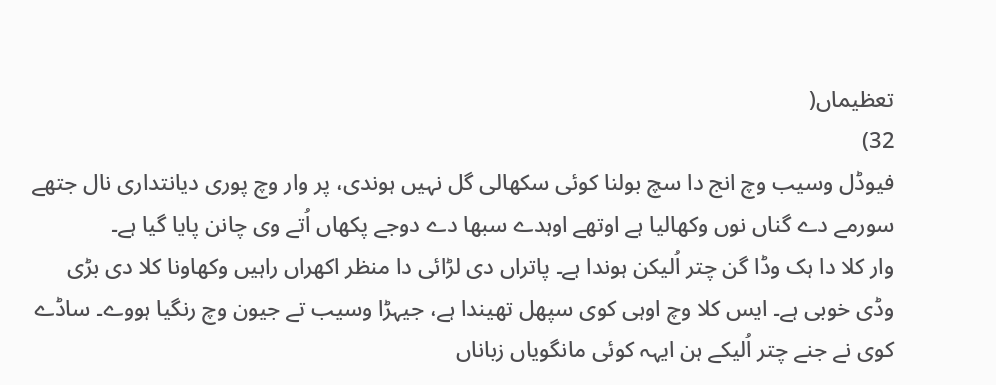تعظیماں(
32)
فیوڈل وسیب وچ انج دا سچ بولنا کوئی سکھالی گل نہیں ہوندی، پر وار وچ پوری دیانتداری نال جتھے سورمے دے گناں نوں وکھالیا ہے اوتھے اوہدے سبھا دے دوجے پکھاں اُتے وی چانن پایا گیا ہے۔
وار کلا دا ہک وڈا گن چتر اُلیکن ہوندا ہے۔ پاتراں دی لڑائی دا منظر اکھراں راہیں وکھاونا کلا دی بڑی وڈی خوبی ہے۔ ایس کلا وچ اوہی کوی سپھل تھیندا ہے، جیہڑا وسیب تے جیون وچ رنگیا ہووے۔ ساڈے کوی نے جنے چتر اُلیکے ہن ایہہ کوئی مانگویاں زباناں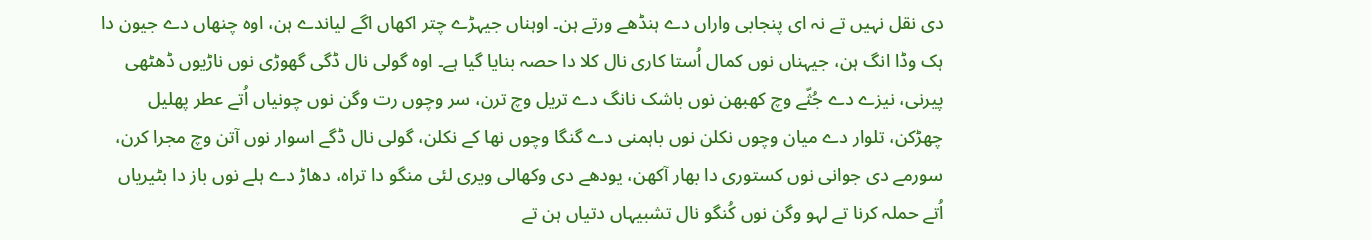دی نقل نہیں تے نہ ای پنجابی واراں دے ہنڈھے ورتے ہن۔ اوہناں جیہڑے چتر اکھاں اگے لیاندے ہن، اوہ چنھاں دے جیون دا ہک وڈا انگ ہن، جیہناں نوں کمال اُستا کاری نال کلا دا حصہ بنایا گیا ہے۔ اوہ گولی نال ڈگی گھوڑی نوں ناڑیوں ڈھٹھی پیرنی، نیزے دے جُثّے وچ کھبھن نوں باشک نانگ دے تریل وچ ترن، سر وچوں رت وگن نوں چونیاں اُتے عطر پھلیل چھڑکن، تلوار دے میان وچوں نکلن نوں باہمنی دے گنگا وچوں نھا کے نکلن، گولی نال ڈگے اسوار نوں آتن وچ مجرا کرن، سورمے دی جوانی نوں کستوری دا بھار آکھن، یودھے دی وکھالی ویری لئی منگو دا تراہ، دھاڑ دے ہلے نوں باز دا بٹیریاں اُتے حملہ کرنا تے لہو وگن نوں کُنگو نال تشبیہاں دتیاں ہن تے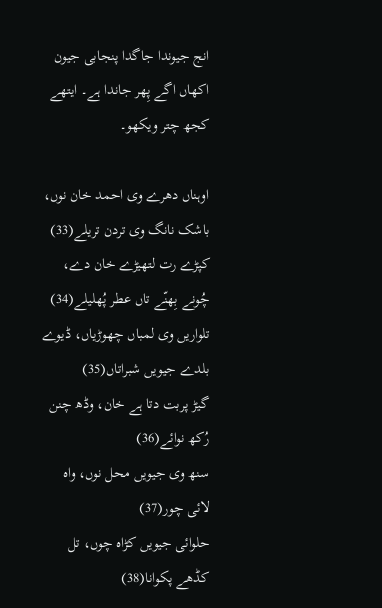انج جیوندا جاگدا پنجابی جیون اکھاں اگے پِھر جاندا ہے۔ ایتھے کجھ چتر ویکھو۔

اوہناں دھرے وی احمد خان نوں، باشک نانگ وی تردن تریلے(33)
کپڑے رت لتھیڑے خان دے، چُونے بِھنّے تاں عطر پُھلیلے(34)
تلواریں وی لمباں چھوڑیاں، ڈیوے بلدے جیویں شبراتاں(35)
گیڑ پربت دتا ہے خان، وڈھ چنن رُکھ نوائے(36)
سنھ وی جیویں محل نوں، واہ لائی چور(37)
حلوائی جیویں کڑاہ چوں، تل کڈھے پکوانا(38)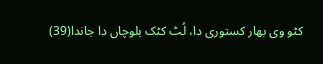کٹو وی بھار کستوری دا، لُٹ کٹک بلوچاں دا جاندا(39)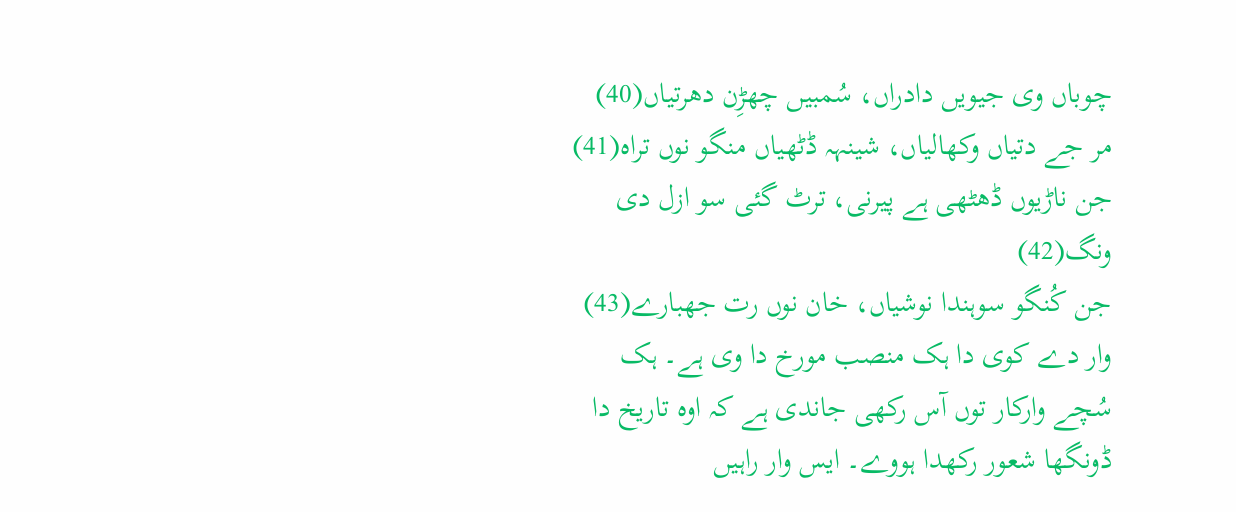چوباں وی جیویں دادراں، سُمبیں چھڑِن دھرتیاں(40)
مر جے دتیاں وکھالیاں، شینہہ ڈٹھیاں منگو نوں تراہ(41)
جن ناڑیوں ڈھٹھی ہے پیرنی، ترٹ گئی سو ازل دی ونگ(42)
جن کُنگو سوہندا نوشیاں، خان نوں رت جھبارے(43)
وار دے کوی دا ہک منصب مورخ دا وی ہے۔ ہک سُچے وارکار توں آس رکھی جاندی ہے کہ اوہ تاریخ دا ڈونگھا شعور رکھدا ہووے۔ ایس وار راہیں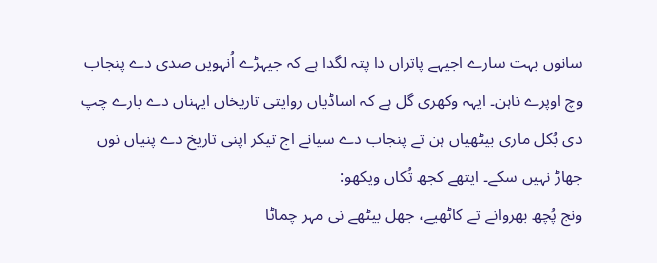سانوں بہت سارے اجیہے پاتراں دا پتہ لگدا ہے کہ جیہڑے اُنہویں صدی دے پنجاب وچ اوپرے ناہن۔ ایہہ وکھری گل ہے کہ اساڈیاں روایتی تاریخاں ایہناں دے بارے چپ دی بُکل ماری بیٹھیاں ہن تے پنجاب دے سیانے اج تیکر اپنی تاریخ دے پنیاں نوں جھاڑ نہیں سکے۔ ایتھے کجھ تُکاں ویکھو:
ونج پُچھ بھروانے تے کاٹھیے، جھل بیٹھے نی مہر چماٹا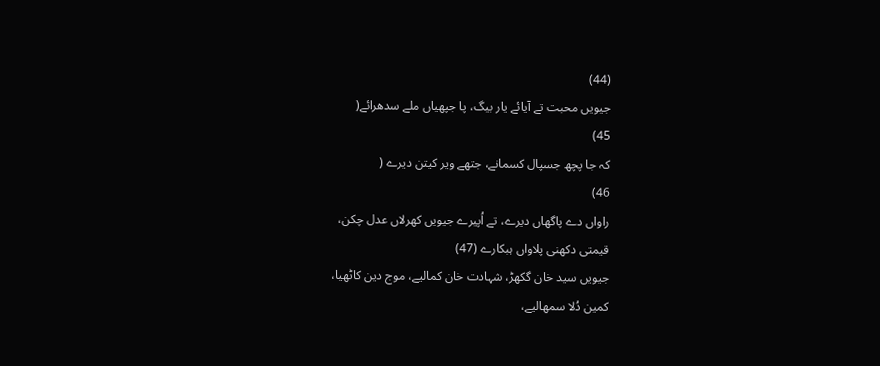(44)
جیویں محبت تے آیائے یار بیگ، پا جپھیاں ملے سدھرائے(
45)
کہ جا پچھ جسپال کسمانے، جتھے ویر کیتن دیرے (
46)
راواں دے پاگھاں دیرے، تے اُپیرے جیویں کھرلاں عدل چکن،
قیمتی دکھنی پلاواں ہبکارے (47)
جیویں سید خان گکھڑ، شہادت خان کمالیے، موج دین کاٹھیا،
کمین دُلا سمھالیے،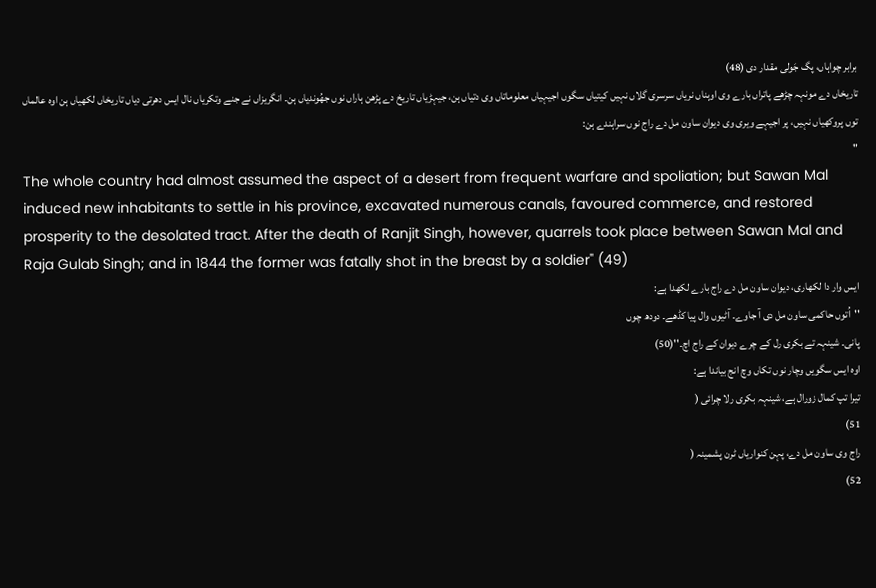برابر چواہاں، پگ جَولی مقدار دی (48)
تاریخاں دے مونہہ چڑھے پاتراں بارے وی اوہناں نریاں سرسری گلاں نہیں کیتیاں سگوں اجیہیاں معلوماتاں وی دتیاں ہن، جیہڑیاں تاریخ دے پڑھن ہاراں نوں جھُوندیاں ہن۔ انگریزاں نے جنے وتکریاں نال ایس دھرتی دیاں تاریخاں لکھیاں ہن اوہ عالماں توں پروکھیاں نہیں، پر اجیہے ویری وی دیوان ساون مل دے راج نوں سراہندے ہن:
"
The whole country had almost assumed the aspect of a desert from frequent warfare and spoliation; but Sawan Mal induced new inhabitants to settle in his province, excavated numerous canals, favoured commerce, and restored prosperity to the desolated tract. After the death of Ranjit Singh, however, quarrels took place between Sawan Mal and Raja Gulab Singh; and in 1844 the former was fatally shot in the breast by a soldier" (49)
ایس وار دا لکھاری، دیوان ساون مل دے راج بارے لکھدا ہے:
''اُتوں حاکمی ساون مل دی آ جاوے۔ آٹیوں وال پیا کڈھے۔ دودھ چوں
پانی۔ شینہہ تے بکری رل کے چرے دیوان کے راج اچ۔''(50)
اوہ ایس سگویں وچار نوں تکاں وچ انج بیاندا ہے:
تیرا تپ کمال زورال ہے، شینہہ بکری رلا چرائی (
51)
راج وی ساون مل دے، پہن کنواریاں ٹرن پشمینہ (
52)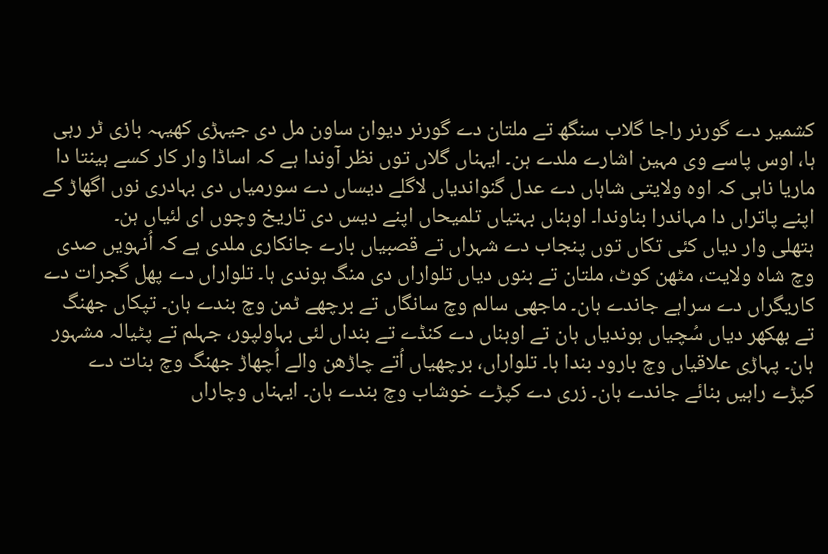کشمیر دے گورنر راجا گلاب سنگھ تے ملتان دے گورنر دیوان ساون مل دی جیہڑی کھیہہ بازی ٹر رہی ہا، اوس پاسے وی مہین اشارے ملدے ہن۔ ایہناں گلاں توں نظر آوندا ہے کہ اساڈا وار کار کسے ہینتا دا ماریا ناہی کہ اوہ ولایتی شاہاں دے عدل گنواندیاں لاگلے دیساں دے سورمیاں دی بہادری نوں اگھاڑ کے اپنے پاتراں دا مہاندرا بناوندا۔ اوہناں بہتیاں تلمیحاں اپنے دیس دی تاریخ وچوں ای لئیاں ہن۔
ہتھلی وار دیاں کئی تکاں توں پنجاب دے شہراں تے قصبیاں بارے جانکاری ملدی ہے کہ اُنہویں صدی وچ شاہ ولایت، مٹھن کوٹ، ملتان تے بنوں دیاں تلواراں دی منگ ہوندی ہا۔ تلواراں دے پھل گجرات دے کاریگراں دے سراہے جاندے ہان۔ ماجھی سالم وچ سانگاں تے برچھے ٹمن وچ بندے ہان۔ تپکاں جھنگ تے بھکھر دیاں سُچیاں ہوندیاں ہان تے اوہناں دے کنڈے تے بنداں لئی بہاولپور، جہلم تے پٹیالہ مشہور ہان۔ پہاڑی علاقیاں وچ بارود بندا ہا۔ تلواراں، برچھیاں اُتے چاڑھن والے اُچھاڑ جھنگ وچ بنات دے کپڑے راہیں بنائے جاندے ہان۔ زری دے کپڑے خوشاب وچ بندے ہان۔ ایہناں وچاراں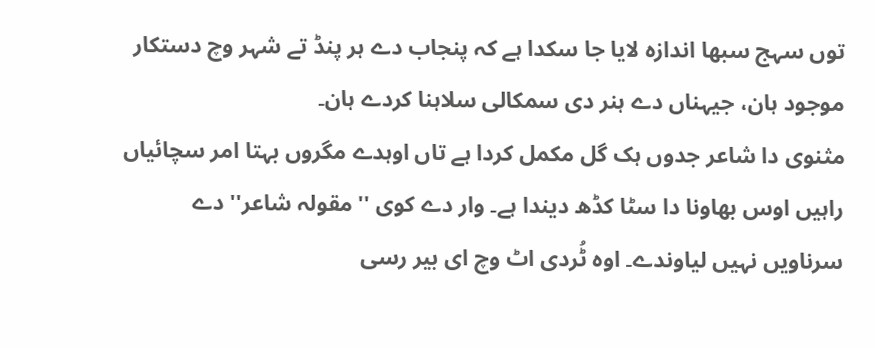توں سہج سبھا اندازہ لایا جا سکدا ہے کہ پنجاب دے ہر پنڈ تے شہر وچ دستکار موجود ہان، جیہناں دے ہنر دی سمکالی سلاہنا کردے ہان۔
مثنوی دا شاعر جدوں ہک گل مکمل کردا ہے تاں اوہدے مگروں بہتا امر سچائیاں راہیں اوس بھاونا دا سٹا کڈھ دیندا ہے۔ وار دے کوی ''مقولہ شاعر'' دے سرناویں نہیں لیاوندے۔ اوہ ٹُردی اٹ وچ ای بیر رسی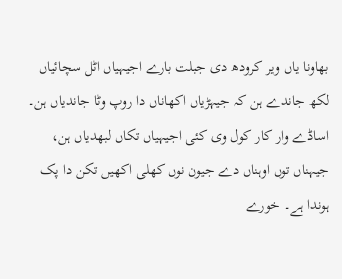بھاونا یاں ویر کرودھ دی جبلت بارے اجیہیاں اٹل سچائیاں لکھ جاندے ہن کہ جیہڑیاں اکھاناں دا روپ وٹا جاندیاں ہن۔ اساڈے وار کار کول وی کئی اجیہیاں تکاں لبھدیاں ہن، جیہناں توں اوہناں دے جیون نوں کھلی اکھیں تکن دا پک ہوندا ہے۔ خورے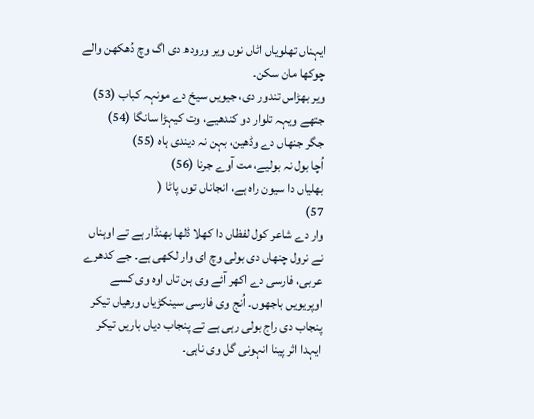ایہناں تھلویاں اٹاں نوں ویر ورودھ دی اگ وچ دُھکھن والے چوکھا مان سکن۔
ویر بھڑاس تندور دی، جیویں سیخ دے مونہہ کباب (53)
جتھے ویہہ تلوار دو کندھیے، وت کیہڑا سانگا (54)
جگر جنھاں دے وڈھین، بہن نہ دیندی ہاہ (55)
اُچا بول نہ بولیے، مت آوے جرنا (56)
بھلیاں دا سیون راہ ہے، انجاناں توں پاٹا (
57)
وار دے شاعر کول لفظاں دا کھلا ڈلھا بھنڈار ہے تے اوہناں نے نرول چنھاں دی بولی وچ ای وار لکھی ہے۔ جے کدھرے عربی، فارسی دے اکھر آئے وی ہن تاں اوہ وی کسے اوپریویں باجھوں۔ اُنج وی فارسی سینکڑیاں ورھیاں تیکر پنجاب دی راج بولی رہی ہے تے پنجاب دیاں باریں تیکر ایہدا اثر پینا انہونی گل وی ناہی۔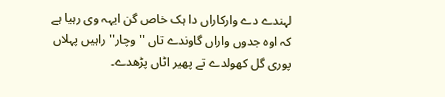لہندے دے وارکاراں دا ہک خاص گن ایہہ وی رہیا ہے کہ اوہ جدوں واراں گاوندے تاں ''وچار'' راہیں پہلاں پوری گل کھولدے تے پھیر اٹاں پڑھدے۔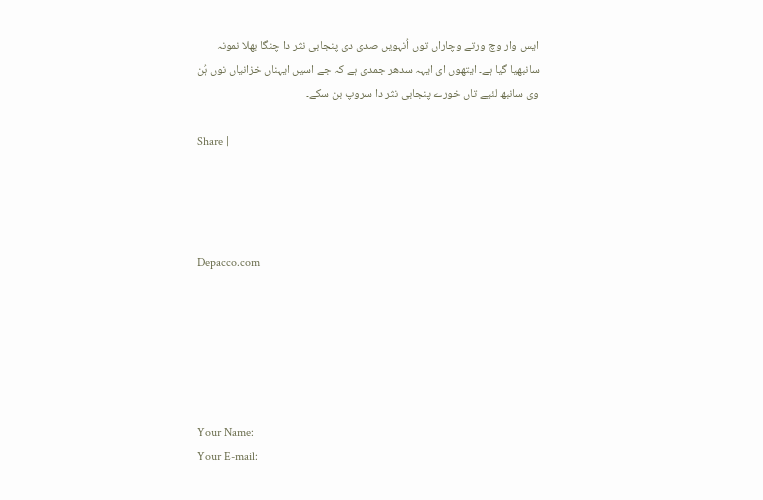ایس وار وچ ورتے وچاراں توں اُنہویں صدی دی پنجابی نثر دا چنگا بھلا نمونہ سانبھیا گیا ہے۔ ایتھوں ای ایہہ سدھر جمدی ہے کہ جے اسیں ایہناں خزانیاں نوں ہُن وی سانبھ لئیے تاں خورے پنجابی نثر دا سروپ بن سکے۔

Share |




Depacco.com






Your Name:
Your E-mail: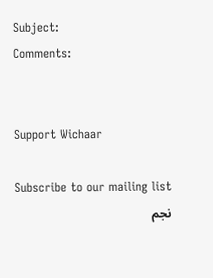Subject:
Comments:


Support Wichaar

Subscribe to our mailing list
نجم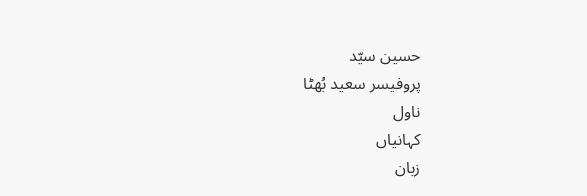حسین سیّد
پروفیسر سعید بُھٹا
ناول
کہانیاں
زبان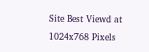Site Best Viewd at 1024x768 Pixels